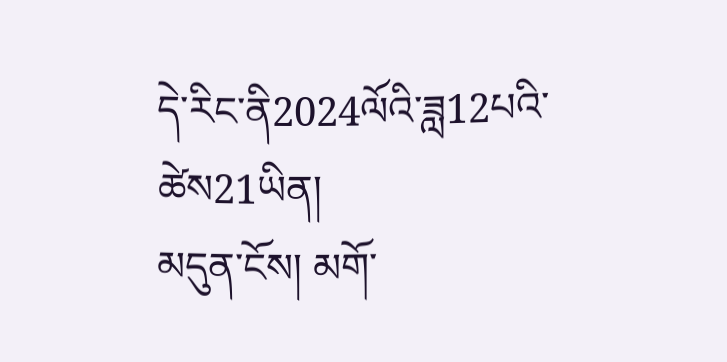དེ་རིང་ནི2024ལོའི་ཟླ12པའི་ཚེས21ཡིན།
མདུན་ངོས། མགོ་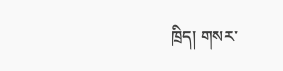ཁྲིད། གསར་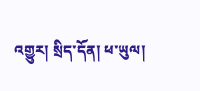འགྱུར། སྲིད་དོན། ཕ་ཡུལ།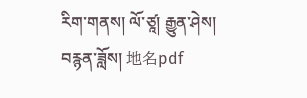རིག་གནས། ལོ་ཙཱ། རྒྱུན་ཤེས། བརྙན་ཟློས། 地名pdf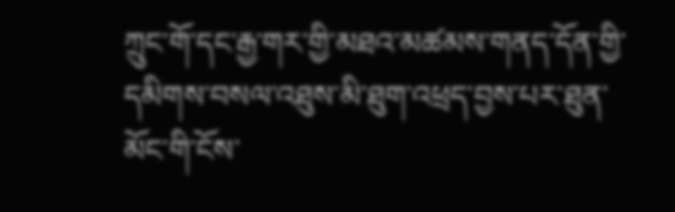ཀྲུང་གོ་དང་རྒྱ་གར་གྱི་མཐའ་མཚམས་གནད་དོན་གྱི་དམིགས་བསལ་འཐུས་མི་ཐུག་འཕྲད་བྱས་པར་ཐུན་མོང་གི་ངོས་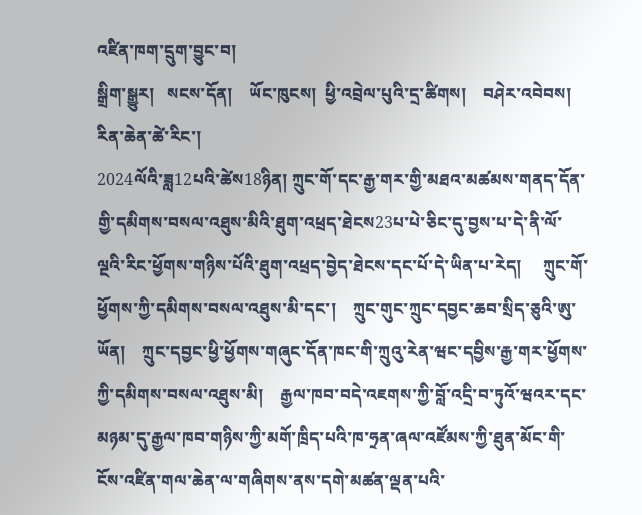འཛིན་ཁག་དྲུག་བྱུང་བ།
སྒྲིག་སྒྱུར།   སངས་དོན།    ཡོང་ཁུངས།  ཕྱི་འབྲེལ་པུའི་དྲ་ཚིགས།    བཤེར་འབེབས།    རིན་ཆེན་ཚེ་རིང་།
2024ལོའི་ཟླ12པའི་ཚེས18ཉིན། ཀྲུང་གོ་དང་རྒྱ་གར་གྱི་མཐའ་མཚམས་གནད་དོན་གྱི་དམིགས་བསལ་འཐུས་མིའི་ཐུག་འཕྲད་ཐེངས23པ་པེ་ཅིང་དུ་བྱས་པ་དེ་ནི་ལོ་ལྔའི་རིང་ཕྱོགས་གཉིས་པོའི་ཐུག་འཕྲད་བྱེད་ཐེངས་དང་པོ་དེ་ཡིན་པ་རེད།     ཀྲུང་གོ་ཕྱོགས་ཀྱི་དམིགས་བསལ་འཐུས་མི་དང་།    ཀྲུང་གུང་ཀྲུང་དབྱང་ཆབ་སྲིད་ཅུའི་ཨུ་ཡོན།    ཀྲུང་དབྱང་ཕྱི་ཕྱོགས་གཞུང་དོན་ཁང་གི་ཀྲུའུ་རེན་ཝང་དབྱིས་རྒྱ་གར་ཕྱོགས་ཀྱི་དམིགས་བསལ་འཐུས་མི།    རྒྱལ་ཁབ་བདེ་འཇགས་ཀྱི་བློ་འདྲི་བ་ཏུའོ་ཝའར་དང་མཉམ་དུ་རྒྱལ་ཁབ་གཉིས་ཀྱི་མགོ་ཁྲིད་པའི་ཁ་ཧྲན་ཞལ་འཛོམས་ཀྱི་ཐུན་མོང་གི་ངོས་འཛིན་གལ་ཆེན་ལ་གཞིགས་ནས་དགེ་མཚན་ལྡན་པའི་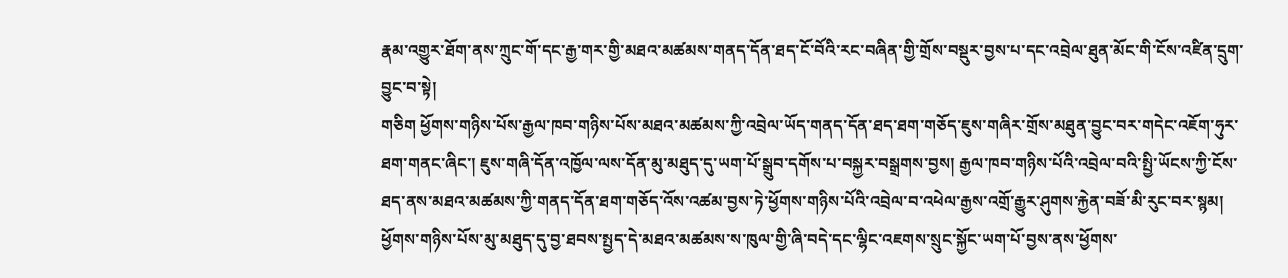རྣམ་འགྱུར་ཐོག་ནས་ཀྲུང་གོ་དང་རྒྱ་གར་གྱི་མཐའ་མཚམས་གནད་དོན་ཐད་ངོ་བོའི་རང་བཞིན་གྱི་གྲོས་བསྡུར་བྱས་པ་དང་འབྲེལ་ཐུན་མོང་གི་ངོས་འཛིན་དྲུག་བྱུང་བ་སྟེ།
གཅིག ཕྱོགས་གཉིས་པོས་རྒྱལ་ཁབ་གཉིས་པོས་མཐའ་མཚམས་ཀྱི་འབྲེལ་ཡོད་གནད་དོན་ཐད་ཐག་གཅོད་ཇུས་གཞིར་གྲོས་མཐུན་བྱུང་བར་གདེང་འཇོག་ཧུར་ཐག་གནང་ཞིང་། ཇུས་གཞི་དོན་འཁྱོལ་ལས་དོན་མུ་མཐུད་དུ་ཡག་པོ་སྒྲུབ་དགོས་པ་བསྐྱར་བསྒྲགས་བྱས། རྒྱལ་ཁབ་གཉིས་པོའི་འབྲེལ་བའི་སྤྱི་ཡོངས་ཀྱི་ངོས་ཐད་ནས་མཐའ་མཚམས་ཀྱི་གནད་དོན་ཐག་གཅོད་འོས་འཚམ་བྱས་ཏེ་ཕྱོགས་གཉིས་པོའི་འབྲེལ་བ་འཕེལ་རྒྱས་འགྲོ་རྒྱུར་ཤུགས་རྐྱེན་བཟོ་མི་རུང་བར་སྙམ།    ཕྱོགས་གཉིས་པོས་མུ་མཐུད་དུ་བྱ་ཐབས་སྤྱད་དེ་མཐའ་མཚམས་ས་ཁུལ་གྱི་ཞི་བདེ་དང་ལྷིང་འཇགས་སྲུང་སྐྱོང་ཡག་པོ་བྱས་ནས་ཕྱོགས་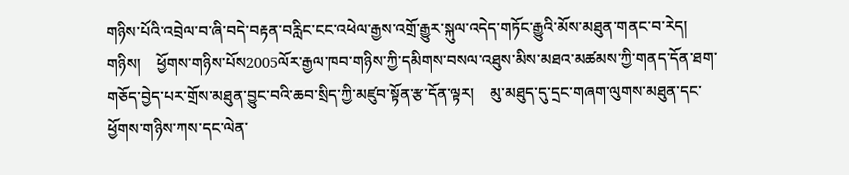གཉིས་པོའི་འབྲེལ་བ་ཞི་བདེ་བརྟན་བརླིང་ངང་འཕེལ་རྒྱས་འགྲོ་རྒྱུར་སྐུལ་འདེད་གཏོང་རྒྱུའི་མོས་མཐུན་གནང་བ་རེད།
གཉིས།    ཕྱོགས་གཉིས་པོས2005ལོར་རྒྱལ་ཁབ་གཉིས་ཀྱི་དམིགས་བསལ་འཐུས་མིས་མཐའ་མཚམས་ཀྱི་གནད་དོན་ཐག་གཅོད་བྱེད་པར་གྲོས་མཐུན་བྱུང་བའི་ཆབ་སྲིད་ཀྱི་མཛུབ་སྟོན་རྩ་དོན་ལྟར།    མུ་མཐུད་དུ་དྲང་གཞག་ལུགས་མཐུན་དང་ཕྱོགས་གཉིས་ཀས་དང་ལེན་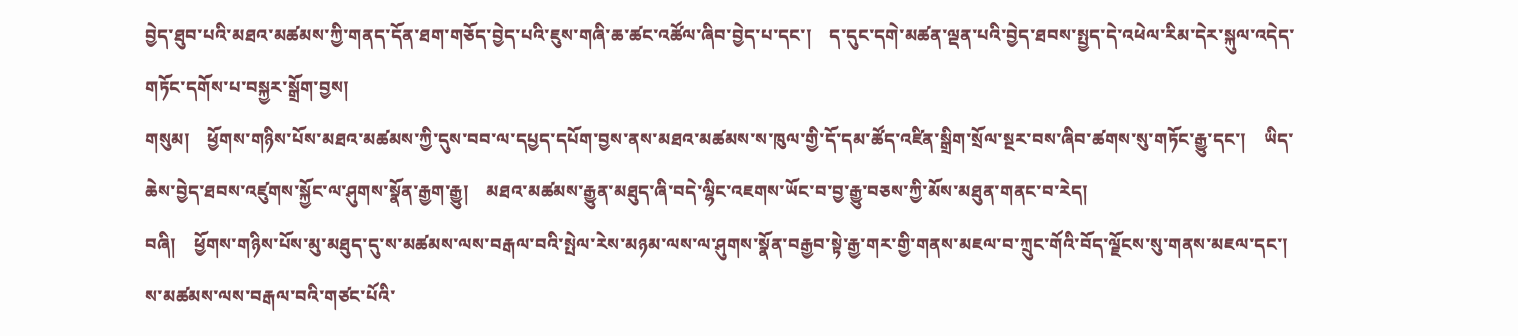བྱེད་ཐུབ་པའི་མཐའ་མཚམས་ཀྱི་གནད་དོན་ཐག་གཅོད་བྱེད་པའི་ཇུས་གཞི་ཆ་ཚང་འཚོལ་ཞིབ་བྱེད་པ་དང་།    ད་དུང་དགེ་མཚན་ལྡན་པའི་བྱེད་ཐབས་སྤྱད་དེ་འཕེལ་རིམ་དེར་སྐུལ་འདེད་གཏོང་དགོས་པ་བསྐྱར་སྒྲོག་བྱས།
གསུམ།    ཕྱོགས་གཉིས་པོས་མཐའ་མཚམས་ཀྱི་དུས་བབ་ལ་དཔྱད་དཔོག་བྱས་ནས་མཐའ་མཚམས་ས་ཁུལ་གྱི་དོ་དམ་ཚོད་འཛིན་སྒྲིག་སྲོལ་སྔར་བས་ཞིབ་ཚགས་སུ་གཏོང་རྒྱུ་དང་།    ཡིད་ཆེས་བྱེད་ཐབས་འཛུགས་སྐྱོང་ལ་ཤུགས་སྣོན་རྒྱག་རྒྱུ།    མཐའ་མཚམས་རྒྱུན་མཐུད་ཞི་བདེ་ལྷིང་འཇགས་ཡོང་བ་བྱ་རྒྱུ་བཅས་ཀྱི་མོས་མཐུན་གནང་བ་རེད།
བཞི།    ཕྱོགས་གཉིས་པོས་མུ་མཐུད་དུ་ས་མཚམས་ལས་བརྒལ་བའི་སྤེལ་རེས་མཉམ་ལས་ལ་ཤུགས་སྣོན་བརྒྱབ་སྟེ་རྒྱ་གར་གྱི་གནས་མཇལ་བ་ཀྲུང་གོའི་བོད་ལྗོངས་སུ་གནས་མཇལ་དང་།    ས་མཚམས་ལས་བརྒལ་བའི་གཙང་པོའི་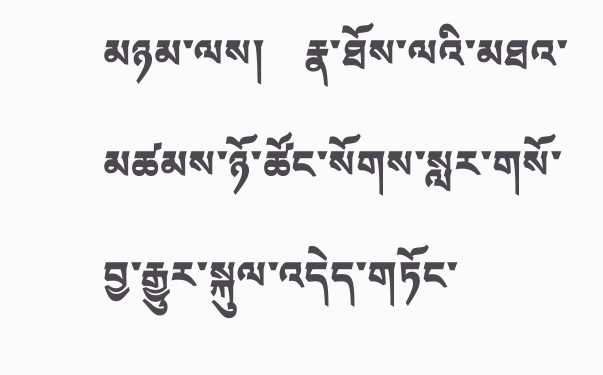མཉམ་ལས།    རྣ་ཐོས་ལའི་མཐའ་མཚམས་ཉོ་ཚོང་སོགས་སླར་གསོ་བྱ་རྒྱུར་སྐུལ་འདེད་གཏོང་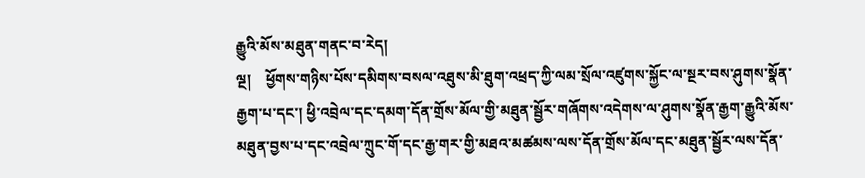རྒྱུའི་མོས་མཐུན་གནང་བ་རེད།
ལྔ།    ཕྱོགས་གཉིས་པོས་དམིགས་བསལ་འཐུས་མི་ཐུག་འཕྲད་ཀྱི་ལམ་སྲོལ་འཛུགས་སྐྱོང་ལ་སྔར་བས་ཤུགས་སྣོན་རྒྱག་པ་དང་། ཕྱི་འབྲེལ་དང་དམག་དོན་གྲོས་མོལ་གྱི་མཐུན་སྦྱོར་གཞོགས་འདེགས་ལ་ཤུགས་སྣོན་རྒྱག་རྒྱུའི་མོས་མཐུན་བྱས་པ་དང་འབྲེལ་ཀྲུང་གོ་དང་རྒྱ་གར་གྱི་མཐའ་མཚམས་ལས་དོན་གྲོས་མོལ་དང་མཐུན་སྦྱོར་ལས་དོན་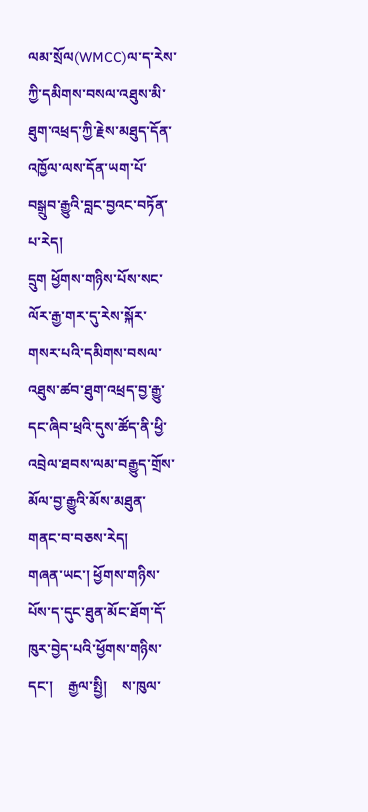ལམ་སྲོལ(WMCC)ལ་ད་རེས་ཀྱི་དམིགས་བསལ་འཐུས་མི་ཐུག་འཕྲད་ཀྱི་རྗེས་མཐུད་དོན་འཁྱོལ་ལས་དོན་ཡག་པོ་བསྒྲུབ་རྒྱུའི་བླང་བྱའང་བཏོན་པ་རེད།
དྲུག ཕྱོགས་གཉིས་པོས་སང་ལོར་རྒྱ་གར་དུ་རེས་སྐོར་གསར་པའི་དམིགས་བསལ་འཐུས་ཚབ་ཐུག་འཕྲད་བྱ་རྒྱུ་དང་ཞིབ་ཕྲའི་དུས་ཚོད་ནི་ཕྱི་འབྲེལ་ཐབས་ལམ་བརྒྱུད་གྲོས་མོལ་བྱ་རྒྱུའི་མོས་མཐུན་གནང་བ་བཅས་རེད།
གཞན་ཡང་། ཕྱོགས་གཉིས་པོས་ད་དུང་ཐུན་མོང་ཐོག་དོ་ཁུར་བྱེད་པའི་ཕྱོགས་གཉིས་དང་།    རྒྱལ་སྤྱི།    ས་ཁུལ་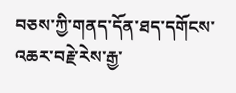བཅས་ཀྱི་གནད་དོན་ཐད་དགོངས་འཆར་བརྗེ་རེས་རྒྱ་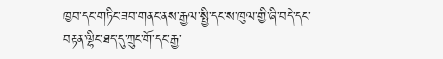ཁྱབ་དང་གཏིང་ཟབ་གནང་ནས་རྒྱལ་སྤྱི་དང་ས་ཁུལ་གྱི་ཞི་བདེ་དང་བརྟན་ལྷིང་ཐད་དུ་ཀྲུང་གོ་དང་རྒྱ་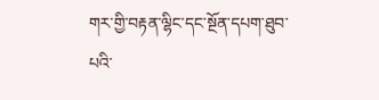གར་གྱི་བརྟན་ལྷིང་དང་སྔོན་དཔག་ཐུབ་པའི་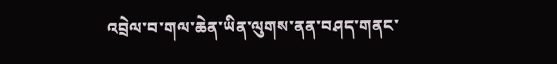འབྲེལ་བ་གལ་ཆེན་ཡིན་ལུགས་ནན་བཤད་གནང་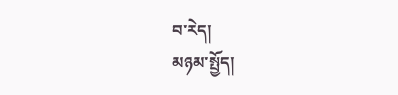བ་རེད།
མཉམ་སྤྱོད།